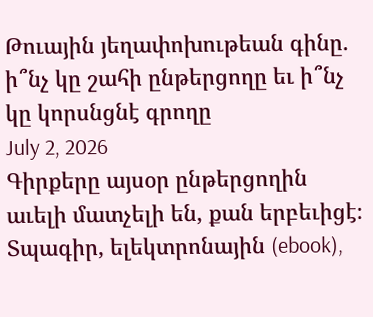Թուային յեղափոխութեան գինը. ի՞նչ կը շահի ընթերցողը եւ ի՞նչ կը կորսնցնէ գրողը
July 2, 2026
Գիրքերը այսօր ընթերցողին աւելի մատչելի են, քան երբեւիցէ։ Տպագիր, ելեկտրոնային (ebook),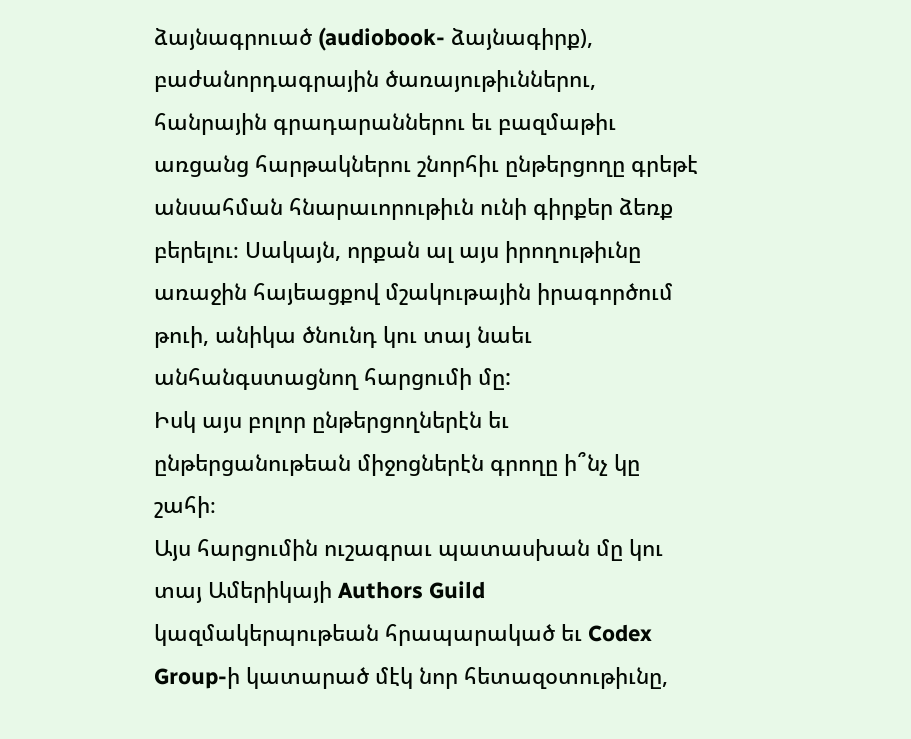ձայնագրուած (audiobook- ձայնագիրք), բաժանորդագրային ծառայութիւններու, հանրային գրադարաններու եւ բազմաթիւ առցանց հարթակներու շնորհիւ ընթերցողը գրեթէ անսահման հնարաւորութիւն ունի գիրքեր ձեռք բերելու։ Սակայն, որքան ալ այս իրողութիւնը առաջին հայեացքով մշակութային իրագործում թուի, անիկա ծնունդ կու տայ նաեւ անհանգստացնող հարցումի մը:
Իսկ այս բոլոր ընթերցողներէն եւ ընթերցանութեան միջոցներէն գրողը ի՞նչ կը շահի։
Այս հարցումին ուշագրաւ պատասխան մը կու տայ Ամերիկայի Authors Guild կազմակերպութեան հրապարակած եւ Codex Group-ի կատարած մէկ նոր հետազօտութիւնը,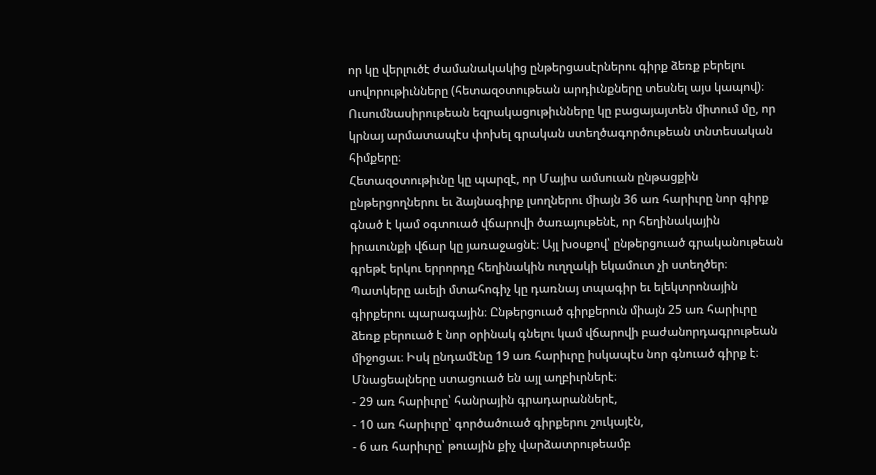որ կը վերլուծէ ժամանակակից ընթերցասէրներու գիրք ձեռք բերելու սովորութիւնները (հետազօտութեան արդիւնքները տեսնել այս կապով)։ Ուսումնասիրութեան եզրակացութիւնները կը բացայայտեն միտում մը, որ կրնայ արմատապէս փոխել գրական ստեղծագործութեան տնտեսական հիմքերը։
Հետազօտութիւնը կը պարզէ, որ Մայիս ամսուան ընթացքին ընթերցողներու եւ ձայնագիրք լսողներու միայն 36 առ հարիւրը նոր գիրք գնած է կամ օգտուած վճարովի ծառայութենէ, որ հեղինակային իրաւունքի վճար կը յառաջացնէ։ Այլ խօսքով՝ ընթերցուած գրականութեան գրեթէ երկու երրորդը հեղինակին ուղղակի եկամուտ չի ստեղծեր։
Պատկերը աւելի մտահոգիչ կը դառնայ տպագիր եւ ելեկտրոնային գիրքերու պարագային։ Ընթերցուած գիրքերուն միայն 25 առ հարիւրը ձեռք բերուած է նոր օրինակ գնելու կամ վճարովի բաժանորդագրութեան միջոցաւ։ Իսկ ընդամէնը 19 առ հարիւրը իսկապէս նոր գնուած գիրք է։
Մնացեալները ստացուած են այլ աղբիւրներէ։
- 29 առ հարիւրը՝ հանրային գրադարաններէ,
- 10 առ հարիւրը՝ գործածուած գիրքերու շուկայէն,
- 6 առ հարիւրը՝ թուային քիչ վարձատրութեամբ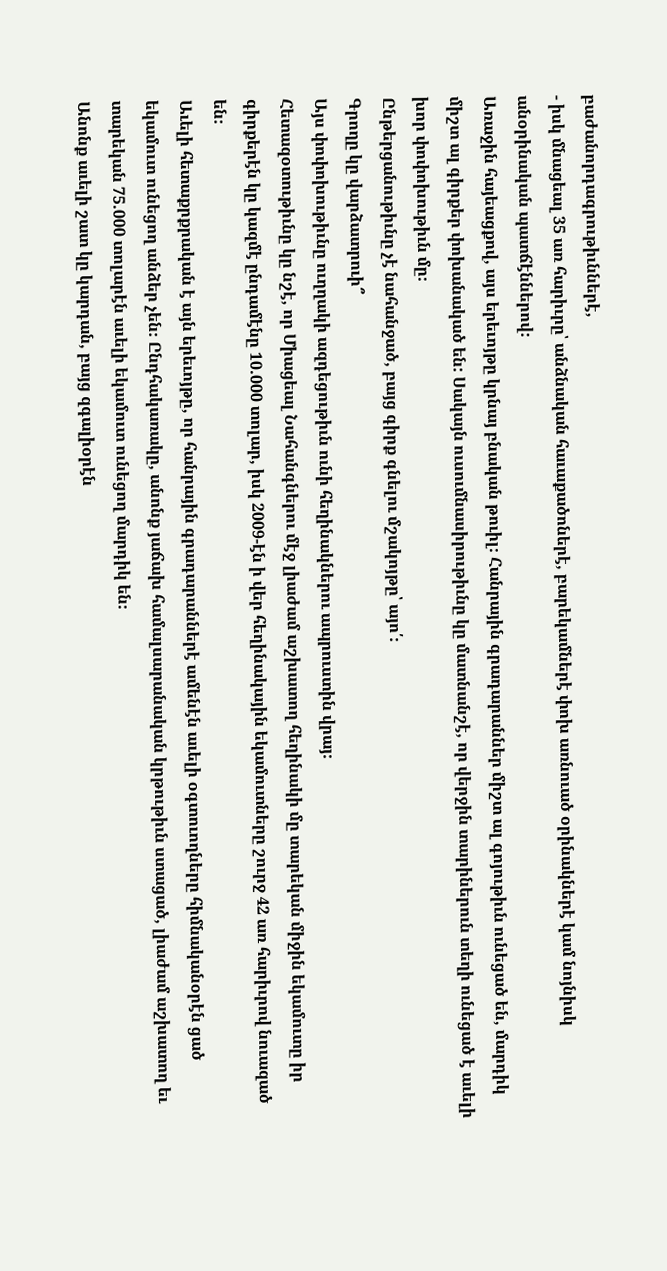բաժանորդագրութիւններէ,
- իսկ մնացեալ 35 առ հարիւրը՝ անձնական հաւաքածոներէ, բարեկամներէ փոխ առնուած օրինակներէ կամ նոյնիսկ անօրինական պատճէններով։
Առաջին հայեացքով, այս երեւոյթը կրնայ բնական թուիլ։ Հանրային գրադարաններ միշտ ալ գոյութիւն ունեցած են, մարդիկ միշտ ալ գիրքեր փոխանակած են: Սակայն ուսումնասիրութիւնը կը մատնանշէ, որ վերջին տարիներուն տեղի ունեցած է աւելի խոր փոփոխութիւն մը։
Ընթերցանութիւնը չէ նահանջած, բայց գիրք գնելու մշակոյթը՝ այո՛։
Գրողը կը վարձատրուի՞
Այս փոփոխութիւնը ուղղակի ազդեցութիւն ունի հեղինակներու ապրուստին վրայ։
Հետազօտութիւնը կը նշէ, որ Միացեալ Նահանգներու մէջ լիաժամ աշխատող հեղինակի մը տարեկան միջին եկամուտը իր գիրքերէն կը կազմէ ընդամէնը 10.000 տոլար, իսկ 2009-էն ի վեր հեղինակային եկամուտները շուրջ 42 առ հարիւրով նուազած են։
Աւելի հետաքրքրական է այն երեւոյթը, որ հանրային գրադարաններէ ամենէն աւելի օգտուողները հիմնականօրէն ցած եկամուտ ունեցող անձեր չեն։ Ընդհակառակը, անոնք յաճախ համալսարանական կրթութիւն ստացած, լիաժամ աշխատող եւ տարեկան 75.000 տոլարէն աւելի եկամուտ ունեցող մարդիկ են։
Անոնք աւելի շատ կը կարդան, բայց զգալիօրէն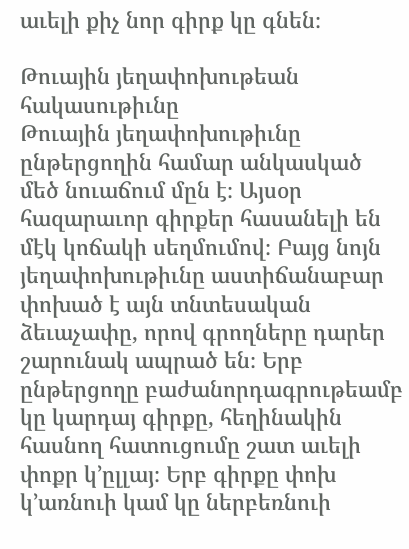աւելի քիչ նոր գիրք կը գնեն։

Թուային յեղափոխութեան հակասութիւնը
Թուային յեղափոխութիւնը ընթերցողին համար անկասկած մեծ նուաճում մըն է։ Այսօր հազարաւոր գիրքեր հասանելի են մէկ կոճակի սեղմումով։ Բայց նոյն յեղափոխութիւնը աստիճանաբար փոխած է այն տնտեսական ձեւաչափը, որով գրողները դարեր շարունակ ապրած են։ Երբ ընթերցողը բաժանորդագրութեամբ կը կարդայ գիրքը, հեղինակին հասնող հատուցումը շատ աւելի փոքր կ’ըլլայ։ Երբ գիրքը փոխ կ’առնուի կամ կը ներբեռնուի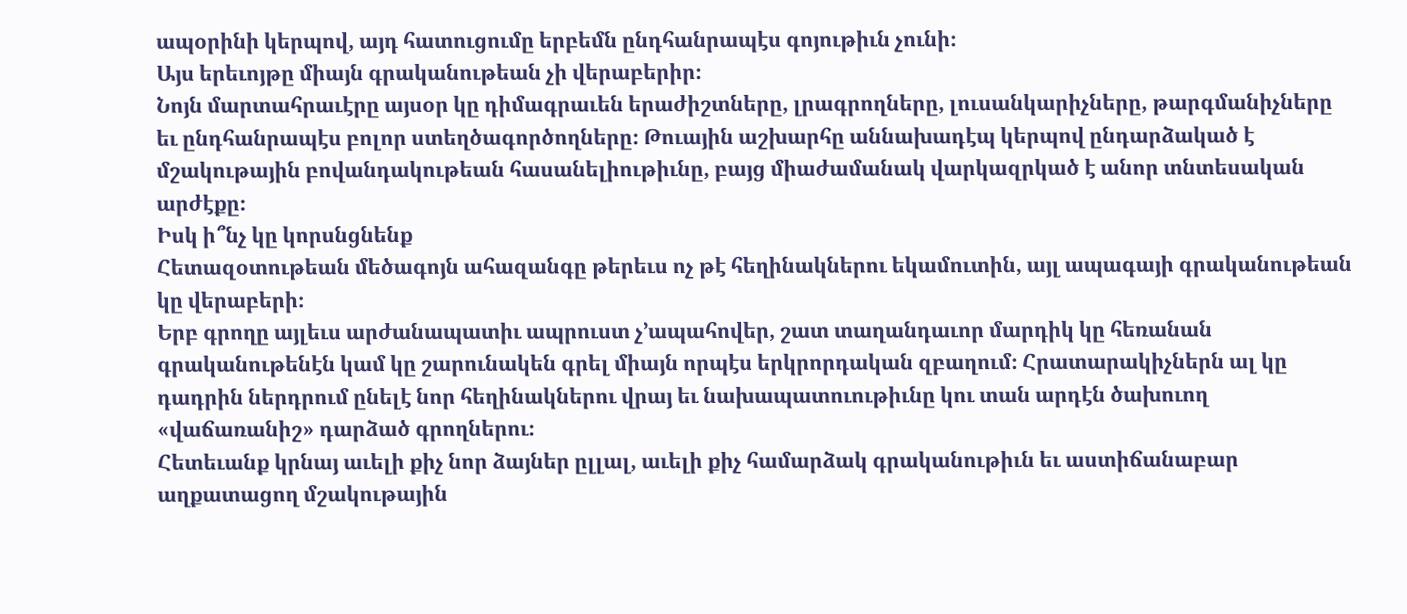ապօրինի կերպով, այդ հատուցումը երբեմն ընդհանրապէս գոյութիւն չունի։
Այս երեւոյթը միայն գրականութեան չի վերաբերիր։
Նոյն մարտահրաւէրը այսօր կը դիմագրաւեն երաժիշտները, լրագրողները, լուսանկարիչները, թարգմանիչները եւ ընդհանրապէս բոլոր ստեղծագործողները։ Թուային աշխարհը աննախադէպ կերպով ընդարձակած է մշակութային բովանդակութեան հասանելիութիւնը, բայց միաժամանակ վարկազրկած է անոր տնտեսական արժէքը։
Իսկ ի՞նչ կը կորսնցնենք
Հետազօտութեան մեծագոյն ահազանգը թերեւս ոչ թէ հեղինակներու եկամուտին, այլ ապագայի գրականութեան կը վերաբերի։
Երբ գրողը այլեւս արժանապատիւ ապրուստ չ’ապահովեր, շատ տաղանդաւոր մարդիկ կը հեռանան գրականութենէն կամ կը շարունակեն գրել միայն որպէս երկրորդական զբաղում։ Հրատարակիչներն ալ կը դադրին ներդրում ընելէ նոր հեղինակներու վրայ եւ նախապատուութիւնը կու տան արդէն ծախուող «վաճառանիշ» դարձած գրողներու։
Հետեւանք կրնայ աւելի քիչ նոր ձայներ ըլլալ, աւելի քիչ համարձակ գրականութիւն եւ աստիճանաբար աղքատացող մշակութային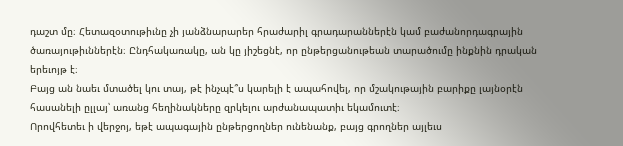դաշտ մը։ Հետազօտութիւնը չի յանձնարարեր հրաժարիլ գրադարաններէն կամ բաժանորդագրային ծառայութիւններէն։ Ընդհակառակը, ան կը յիշեցնէ, որ ընթերցանութեան տարածումը ինքնին դրական երեւոյթ է։
Բայց ան նաեւ մտածել կու տայ, թէ ինչպէ՞ս կարելի է ապահովել, որ մշակութային բարիքը լայնօրէն հասանելի ըլլայ՝ առանց հեղինակները զրկելու արժանապատիւ եկամուտէ։
Որովհետեւ ի վերջոյ, եթէ ապագային ընթերցողներ ունենանք, բայց գրողներ այլեւս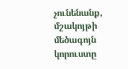չունենանք, մշակոյթի մեծագոյն կորուստը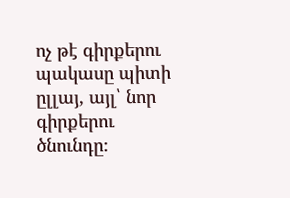ոչ թէ գիրքերու պակասը պիտի ըլլայ, այլ՝ նոր գիրքերու ծնունդը։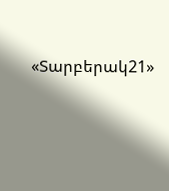«Տարբերակ21»